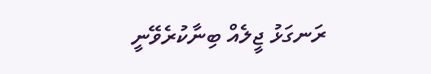ރަނގަޅު ޖީލެއް ބިނާކުރެވޭނީ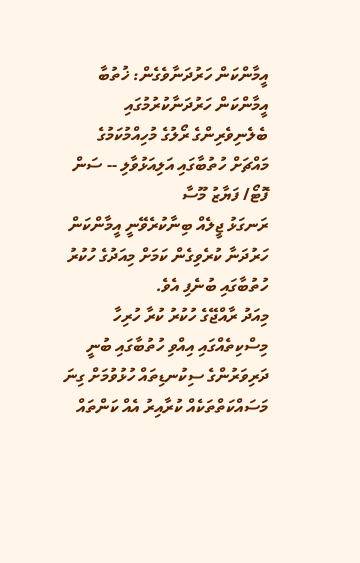އީމާންކަން ހަރުދަނާވެގެން: ޚުތުބާ
އީމާންކަން ހަރުދަނާކުރުމުގައި ބެލެނިވެރިންގެ ރޯލުގެ މުހިއްމުކަމުގެ މައްޗަށް ހުތުބާގައި އަލިއަޅުވާލި -- ސަން ފޮޓޯ/ ފަޔާޒު މޫސާ
ރަނގަޅު ޖީލެއް ބިނާކުރެވޭނީ އީމާންކަން ހަރުދަނާ ކުރެވިގެން ކަމަށް މިއަދުގެ ހުކުރު ހުތުބާގައި ބުނެފި އެވެ.
މިއަދު ރާއްޖޭގެ ހުކުރު ކުރާ ހުރިހާ މިސްކިތެއްގައި އިއްވި ހުތުބާގައި ބުނީ ދަރިވަރުންގެ ސިކުނޑިތައް ހުޅުވުމަށް ގިނަ މަސައްކަތްތަކެއް ކުރާއިރު އެއް ކަންތައް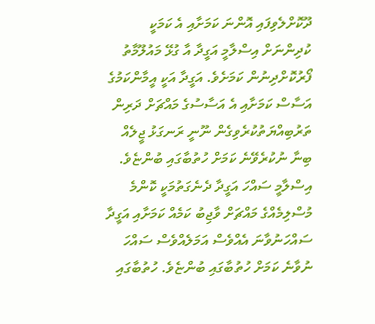ދޫކޮށްލެވިފައި އޮންނަ ކަމަށާއި އެ ކަމަކީ ކުދިންނަށް އިސްލާމީ އަގީދާ އާ ގުޅޭ މައުލޫމާތު ފޯރުކޮށްދިނުން ކަމަށެވެ. އަގީދާ އަކީ އީމާންކަމުގެ އަސާސް ކަމަށާއި އެ އަސާސުގެ މައްޗަށް ދަރިން ތަރުބިއްޔަތުކުރެވިގެން ނޫނީ ރަނގަޅު ޖީލެއް ބިނާ ނުކުރެވޭނެ ކަމަށް ހުތުބާގައި ބުންޏެވެ.
އިސްލާމީ ސައްހަ އަގީދާ ދެނެގަތުމަކީ ކޮންމެ މުސްލިމެއްގެ މައްޗަށް ވާޖިބު ކަމެއް ކަމަށާއި އަގީދާ ސައްހަނުވާނަ އެއްވެސް އަމަލެއްވެސް ސައްހަ ނުވާނެ ކަމަށް ހުތުބާގައި ބުންޏެވެ. ހުތުބާގައި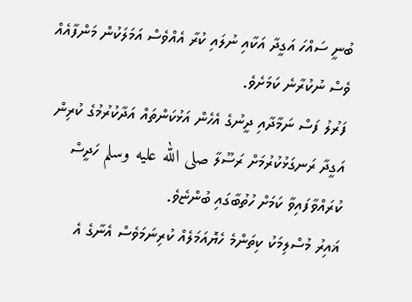ބުނީ ސައްހަ އަގީދާ އަކާއި ނުލައި ކުރާ އެއްވެސް އަމަލަކުން މަންފާއެއް ވެސް ނުކުރާނެ ކަމަށެވެ.
ފަރުލު ފަސް ނަމާދާއި ދީނުގެ އެހެން އަޅުކަންތައް އަދާކުރުމުގެ ކުރިން އަގީދާ ރަނގަޅުކުރުމަށް ރަސޫލާ صلى الله عليه وسلم ހަދީސް ކުރައްވާފައިވާ ކަމަށް ހުތުބާގައި ބުންޏެވެ.
ޣައިރު މުސްލިމަކު ކިތަންމެ ހެޔޮއަމަލެއް ކުރިނަމަވެސް އެނާގެ އެ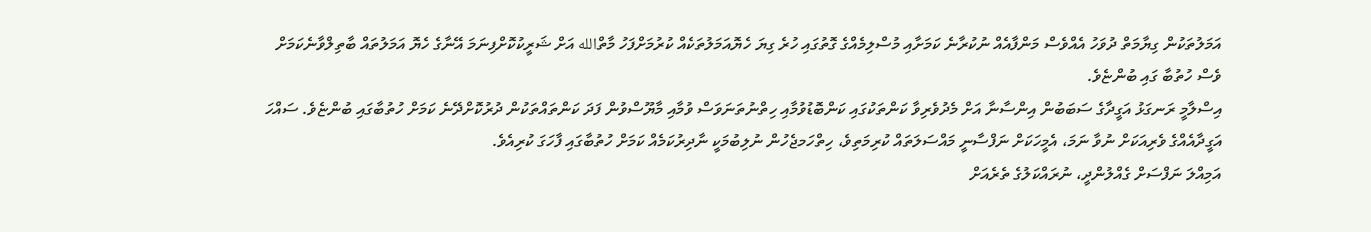އަމަލުތަކުން ގިޔާމަތް ދުވަހު އެއްވެސް މަންފާއެއް ނުކުރާނެ ކަމަށާއި މުސްލިމެއްގެ ގޮތުގައި ހުރެ ގިޔަ ހެޔޮއަމަލުތަކެއް ކުރުމަށްފަހު މާތްالله އަށް ޝަރީކުކޮށްފިނަމަ އޭނާގެ ހެޔޮ އަމަލުތައް ބާތިލްވާނެކަމަށް ވެސް ހުތުބާ ގައި ބުންޏެވެ.
އިސްލާމީ ރަނގަޅު އަގީދާގެ ސަބަބުން އިންސާނާ އަށް މެދުވެރިވާ ކަންތަކުގައި ކަންބޮޑުވުމާއި ހިތްނުތަނަވަސް ވުމާއި މާޔޫސްވުން ފަދަ ކަންތައްތަކުން ދުރުކޮށްދޭނެ ކަމަށް ހުތުބާގައި ބުންޏެވެ. ސައްހަ އަގީދާއެއްގެ ވެރިއަކަށް ނުވާ ނަމަ، އެމީހަކަށް ނަފްސާނީ މައްސަލަތައް ކުރިމަތިވެ، ހިތްހަމޖެހުން ނުލިބުމަކީ ނާދިރުކަމެއް ކަމަށް ހުތުބާގައި ފާހަގަ ކުރިއެވެ.
އަމިއްލަ ނަފްސަށް ގެއްލުންދީ، ނުރައްކަލުގެ ތެރެއަށް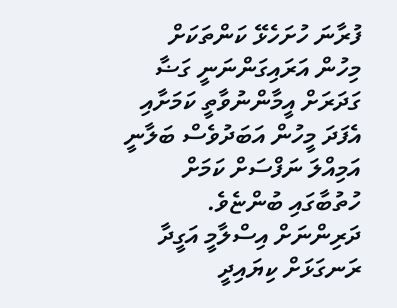ފުރާނަ ހުށަހެޅޭ ކަންތަކަށް މިހުން އަރައިގަންނަނީ ގަޟާ ގަދަރަށް އީމާންނުވާތީ ކަމަށާއި އެފަދަ މީހުން އަބަދުވެސް ބަލާނީ އަމިއްލަ ނަފްސަށް ކަމަށް ހުތުބާގައި ބުންޏެވެ.
ދަރިންނަށް އިސްލާމީ އަގީދާ ރަނގަޅަށް ކިޔައިދީ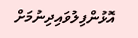އޮޅުންފިލުވައިދިނުމަށް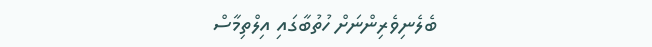ބެލެނިވެރިންނަށް ހުތުބާގައި އިލްތިމާސް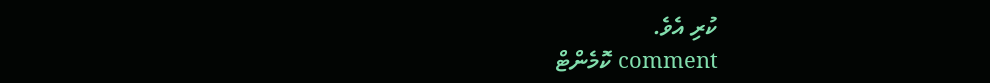ކުރި އެވެ.
comment ކޮމެންޓް